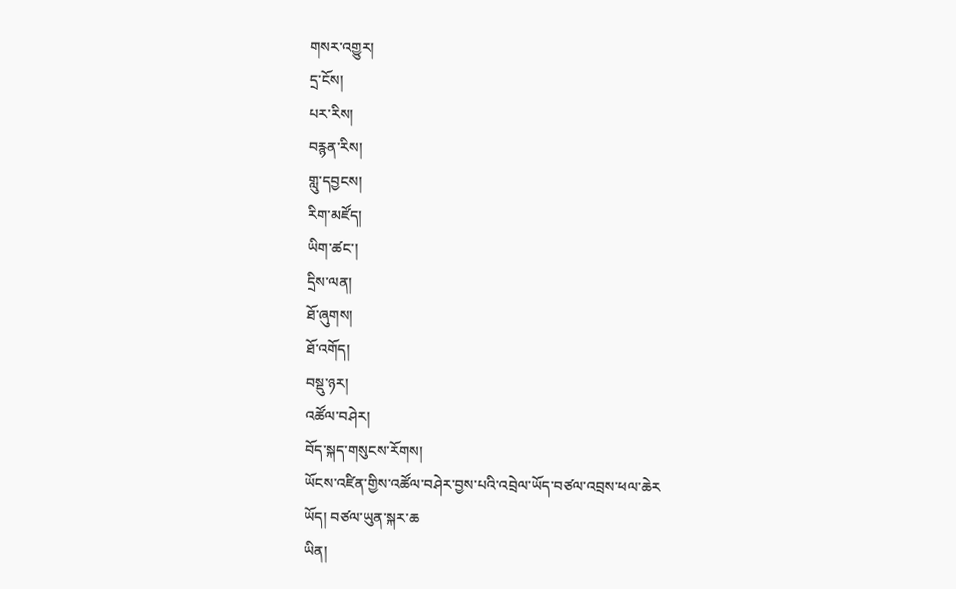གསར་འགྱུར།
དྲ་ངོས།
པར་རིས།
བརྙན་རིས།
གླུ་དབྱངས།
རིག་མཛོད།
ཡིག་ཚང་།
དྲིས་ལན།
ཐོ་ཞུགས།
ཐོ་འགོད།
བསྡུ་ཉར།
འཚོལ་བཤེར།
བོད་སྐད་གསུངས་རོགས།
ཡོངས་འཛིན་གྱིས་འཚོལ་བཤེར་བྱས་པའི་འབྲེལ་ཡོད་བཙལ་འབྲས་ཕལ་ཆེར
ཡོད། བཙལ་ཡུན་སྐར་ཆ
ཡིན།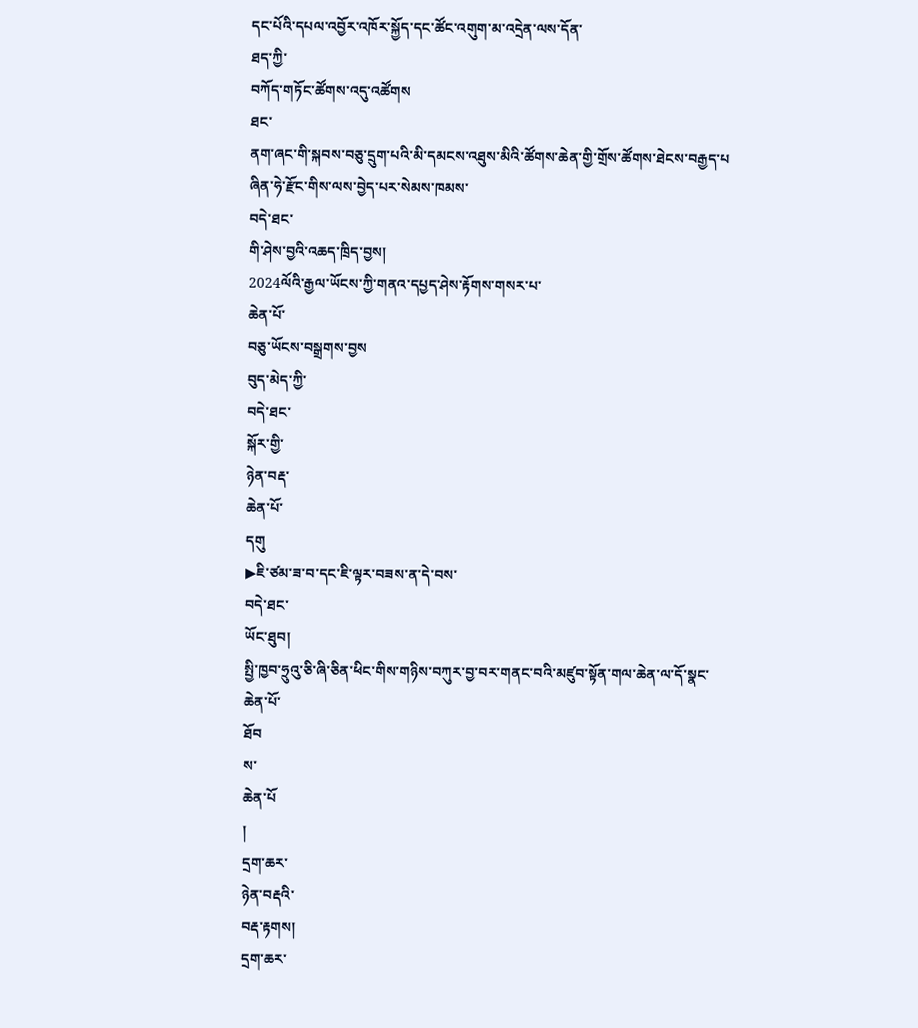དང་པོའི་དཔལ་འབྱོར་འཁོར་སྐྱོད་དང་ཚོང་འགུག་མ་འདྲེན་ལས་དོན་
ཐད་ཀྱི་
བཀོད་གཏོང་ཚོགས་འདུ་འཚོགས
ཐང་
ནག་ཞང་གི་སྐབས་བཅུ་དྲུག་པའི་མི་དམངས་འཐུས་མིའི་ཚོགས་ཆེན་གྱི་གྲོས་ཚོགས་ཐེངས་བརྒྱད་པ
ཞིན་ཧེ་རྫོང་གིས་ལས་བྱེད་པར་སེམས་ཁམས་
བདེ་ཐང་
གི་ཤེས་བྱའི་འཆད་ཁྲིད་བྱས།
2024ལོའི་རྒྱལ་ཡོངས་ཀྱི་གནའ་དཔྱད་ཤེས་རྟོགས་གསར་པ་
ཆེན་པོ་
བཅུ་ཡོངས་བསྒྲགས་བྱས
བུད་མེད་ཀྱི་
བདེ་ཐང་
སྐོར་གྱི་
ཉེན་བརྡ་
ཆེན་པོ་
དགུ
▶ཇི་ཙམ་ཟ་བ་དང་ཇི་ལྟར་བཟས་ན་དེ་བས་
བདེ་ཐང་
ཡོང་ཐུབ།
སྤྱི་ཁྱབ་ཧྲུའུ་ཅི་ཞི་ཅིན་ཕིང་གིས་གཉིས་བཀུར་བྱ་བར་གནང་བའི་མཛུབ་སྟོན་གལ་ཆེན་ལ་དོ་སྣང་
ཆེན་པོ་
ཐོབ
ས་
ཆེན་པོ
།
དྲག་ཆར་
ཉེན་བརྡའི་
བརྡ་རྟགས།
དྲག་ཆར་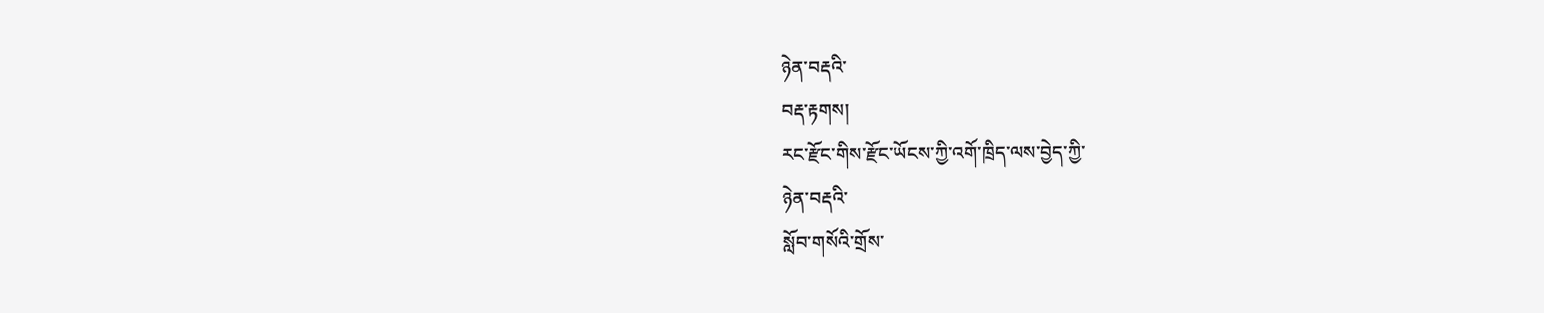ཉེན་བརྡའི་
བརྡ་རྟགས།
རང་རྫོང་གིས་རྫོང་ཡོངས་ཀྱི་འགོ་ཁྲིད་ལས་བྱེད་ཀྱི་
ཉེན་བརྡའི་
སློབ་གསོའི་གྲོས་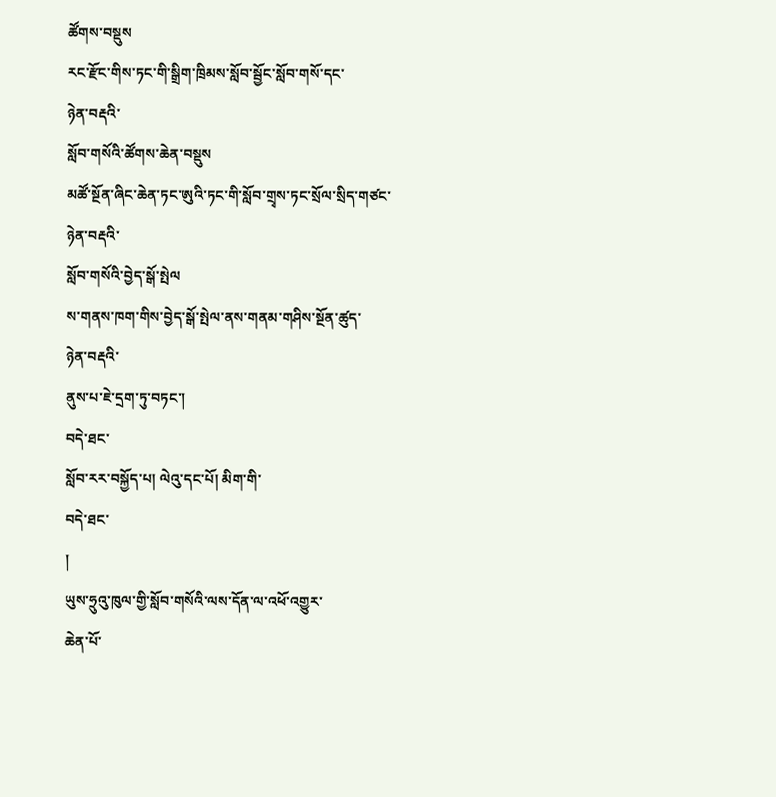ཚོགས་བསྡུས
རང་རྫོང་གིས་ཏང་གི་སྒྲིག་ཁྲིམས་སློབ་སྦྱོང་སློབ་གསོ་དང་
ཉེན་བརྡའི་
སློབ་གསོའི་ཚོགས་ཆེན་བསྡུས
མཚོ་སྔོན་ཞིང་ཆེན་ཏང་ཨུའི་ཏང་གི་སློབ་གྲྭས་ཏང་སྲོལ་སྲིད་གཙང་
ཉེན་བརྡའི་
སློབ་གསོའི་བྱེད་སྒོ་སྤེལ
ས་གནས་ཁག་གིས་བྱེད་སྒོ་སྤེལ་ནས་གནམ་གཤིས་སྔོན་ཚུད་
ཉེན་བརྡའི་
ནུས་པ་ཇེ་དྲག་ཏུ་བཏང་།
བདེ་ཐང་
སློབ་རར་བསྐྱོད་པ། ལེའུ་དང་པོ། མིག་གི་
བདེ་ཐང་
།
ཡུས་ཧྲུའུ་ཁུལ་གྱི་སློབ་གསོའི་ལས་དོན་ལ་འཕོ་འགྱུར་
ཆེན་པོ་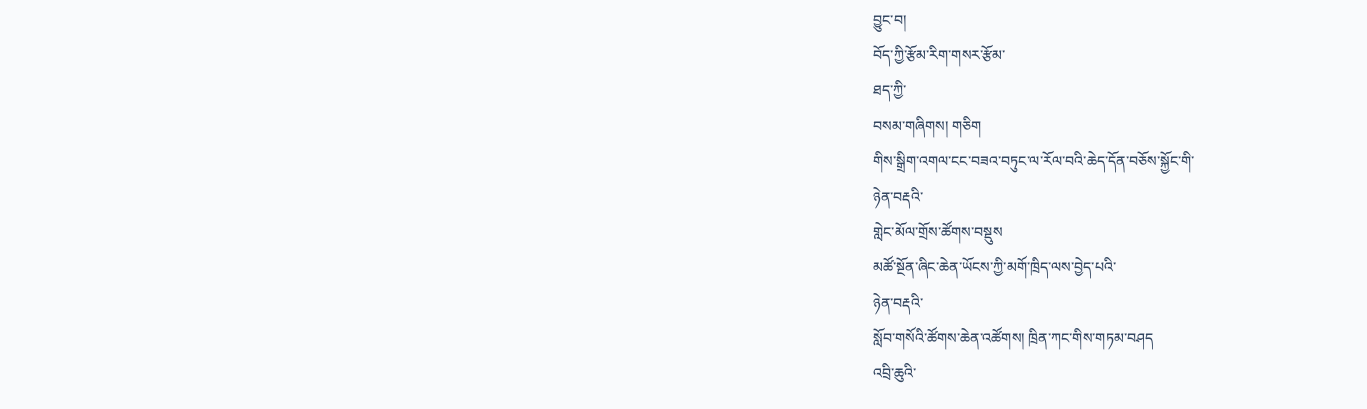བྱུང་བ།
བོད་ཀྱི་རྩོམ་རིག་གསར་རྩོམ་
ཐད་ཀྱི་
བསམ་གཞིགས། གཅིག
གིས་སྒྲིག་འགལ་ངང་བཟའ་བཏུང་ལ་རོལ་བའི་ཆེད་དོན་བཅོས་སྐྱོང་གི་
ཉེན་བརྡའི་
གླེང་མོལ་གྲོས་ཚོགས་བསྡུས
མཚོ་སྔོན་ཞིང་ཆེན་ཡོངས་ཀྱི་མགོ་ཁྲིད་ལས་བྱེད་པའི་
ཉེན་བརྡའི་
སློབ་གསོའི་ཚོགས་ཆེན་འཚོགས། ཁྲིན་ཀང་གིས་གཏམ་བཤད
འབྲི་ཆུའི་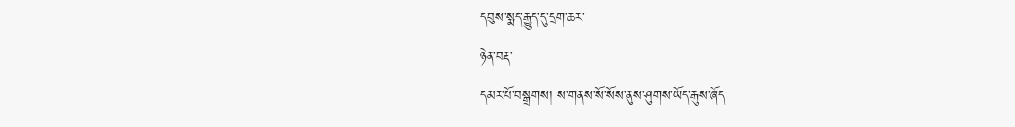དབུས་སྨད་རྒྱུད་དུ་དྲག་ཆར་
ཉེན་བརྡ་
དམར་པོ་བསྒྲགས། ས་གནས་སོ་སོས་ནུས་ཤུགས་ཡོད་རྒུས་ཞོད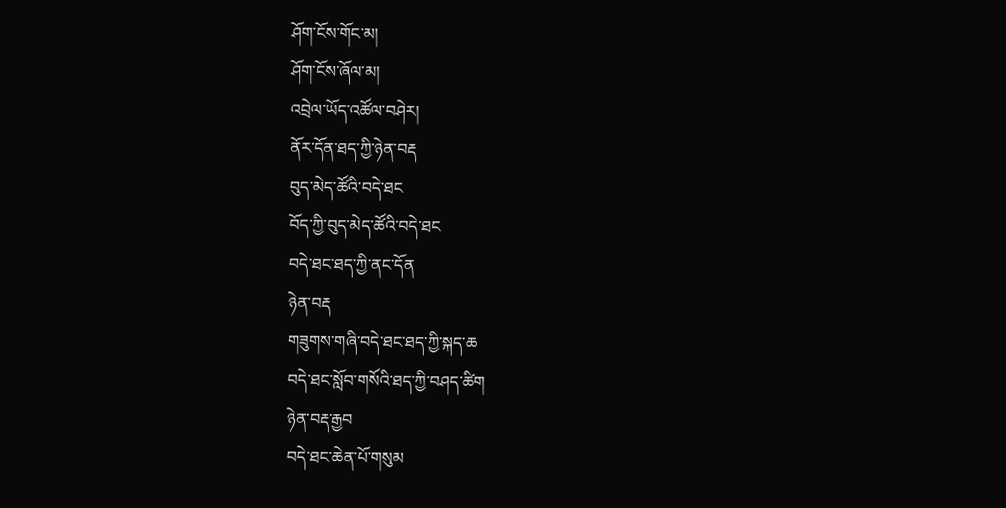ཤོག་ངོས་གོང་མ།
ཤོག་ངོས་ཞོལ་མ།
འབྲེལ་ཡོད་འཚོལ་བཤེར།
ནོར་དོན་ཐད་ཀྱི་ཉེན་བརྡ
བུད་མེད་ཚོའི་བདེ་ཐང
བོད་ཀྱི་བུད་མེད་ཚོའི་བདེ་ཐང
བདེ་ཐང་ཐད་ཀྱི་ནང་དོན
ཉེན་བརྡ
གཟུགས་གཞི་བདེ་ཐང་ཐད་ཀྱི་སྐད་ཆ
བདེ་ཐང་སློབ་གསོའི་ཐད་ཀྱི་བཤད་ཚིག
ཉེན་བརྡ་རྒྱབ
བདེ་ཐང་ཆེན་པོ་གསུམ